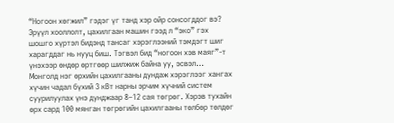“Ногоон хөгжил” гэдэг үг танд хэр ойр сонсогддог вэ?
Эрүүл хооллолт, цахилгаан машин гээд л “эко” гэх шошго хүртэл бидэнд тансаг хэрэглээний тэмдэгт шиг харагддаг нь нууц биш. Тэгвэл бид “ногоон хэв маяг”-т үнэхээр өндөр өртгөөр шилжиж байна уу, эсвэл…
Монголд нэг өрхийн цахилгааны дундаж хэрэглээг хангах хүчин чадал бүхий 3 кВт нарны эрчим хүчний систем суурилуулах үнэ дунджаар 8–12 сая төгрөг. Хэрэв тухайн өрх сард 100 мянган төгрөгийн цахилгааны төлбөр төлдөг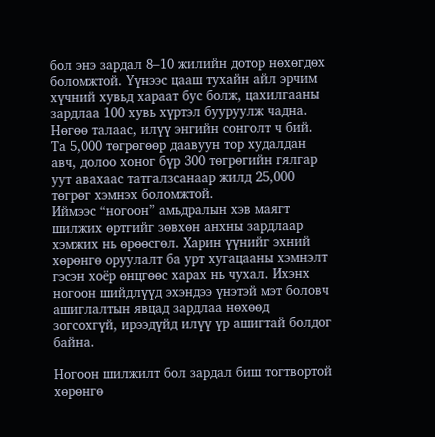бол энэ зардал 8–10 жилийн дотор нөхөгдөх боломжтой. Үүнээс цааш тухайн айл эрчим хүчний хувьд хараат бус болж, цахилгааны зардлаа 100 хувь хүртэл бууруулж чадна. Нөгөө талаас, илүү энгийн сонголт ч бий. Та 5,000 төгрөгөөр даавуун тор худалдан авч, долоо хоног бүр 300 төгрөгийн гялгар уут авахаас татгалзсанаар жилд 25,000 төгрөг хэмнэх боломжтой.
Иймээс “ногоон” амьдралын хэв маягт шилжих өртгийг зөвхөн анхны зардлаар хэмжих нь өрөөсгөл. Харин үүнийг эхний хөрөнгө оруулалт ба урт хугацааны хэмнэлт гэсэн хоёр өнцгөөс харах нь чухал. Ихэнх ногоон шийдлүүд эхэндээ үнэтэй мэт боловч ашиглалтын явцад зардлаа нөхөөд зогсохгүй, ирээдүйд илүү үр ашигтай болдог байна.

Ногоон шилжилт бол зардал биш тогтвортой хөрөнгө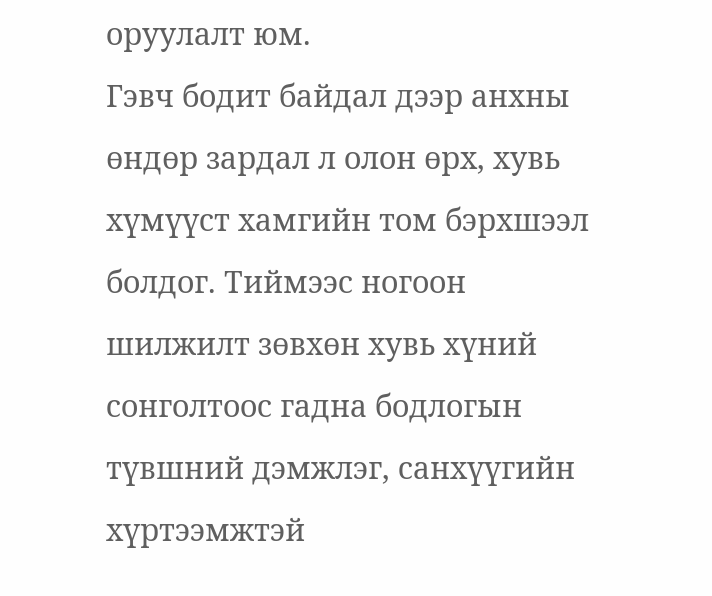оруулалт юм.
Гэвч бодит байдал дээр анхны өндөр зардал л олон өрх, хувь хүмүүст хамгийн том бэрхшээл болдог. Тиймээс ногоон шилжилт зөвхөн хувь хүний сонголтоос гадна бодлогын түвшний дэмжлэг, санхүүгийн хүртээмжтэй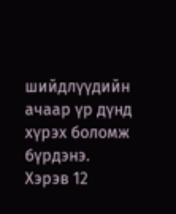шийдлүүдийн ачаар үр дүнд хүрэх боломж бүрдэнэ.
Хэрэв 12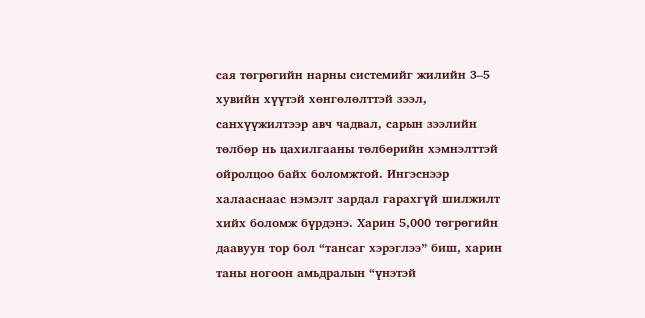сая төгрөгийн нарны системийг жилийн 3–5 хувийн хүүтэй хөнгөлөлттэй зээл, санхүүжилтээр авч чадвал, сарын зээлийн төлбөр нь цахилгааны төлбөрийн хэмнэлттэй ойролцоо байх боломжтой. Ингэснээр халааснаас нэмэлт зардал гарахгүй шилжилт хийх боломж бүрдэнэ. Харин 5,000 төгрөгийн даавуун тор бол “тансаг хэрэглээ” биш, харин таны ногоон амьдралын “үнэтэй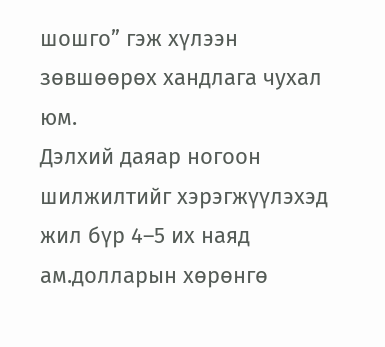шошго” гэж хүлээн зөвшөөрөх хандлага чухал юм.
Дэлхий даяар ногоон шилжилтийг хэрэгжүүлэхэд жил бүр 4–5 их наяд ам.долларын хөрөнгө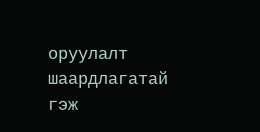оруулалт шаардлагатай гэж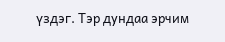үздэг. Тэр дундаа эрчим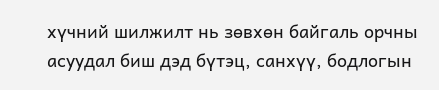хүчний шилжилт нь зөвхөн байгаль орчны асуудал биш дэд бүтэц, санхүү, бодлогын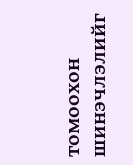томоохон шинэчлэлийг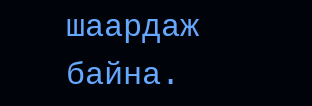шаардаж байна.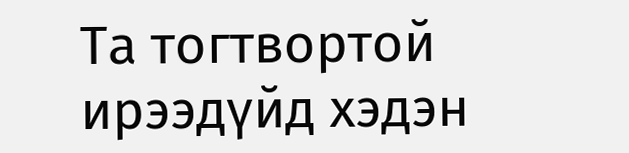Та тогтвортой ирээдүйд хэдэн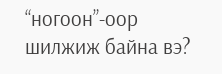“ногоон”-оор шилжиж байна вэ?